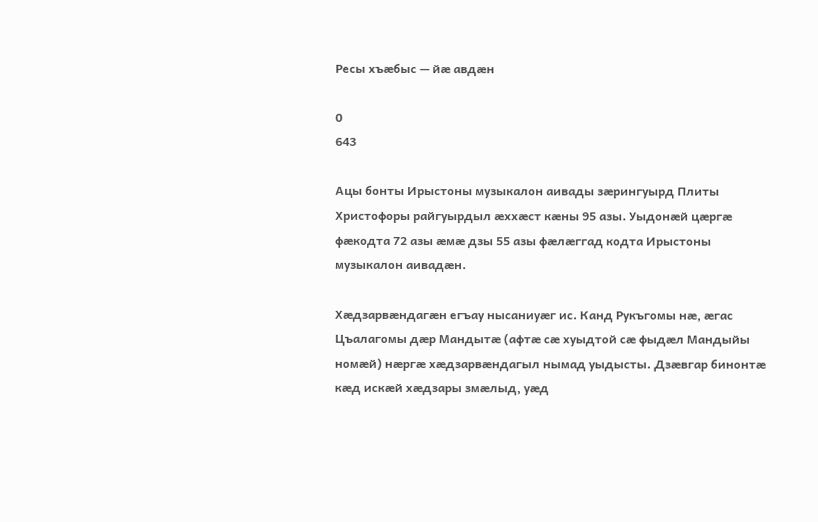Ресы хъæбыс — йæ авдæн

0
643

Ацы бонты Ирыстоны музыкалон аивады зæрингуырд Плиты Христофоры райгуырдыл æххæст кæны 95 азы. Уыдонæй цæргæ фæкодта 72 азы æмæ дзы 55 азы фæлæггад кодта Ирыстоны музыкалон аивадæн.

Хæдзарвæндагæн егъау нысаниуæг ис. Канд Рукъгомы нæ, æгас Цъалагомы дæр Мандытæ (афтæ сæ хуыдтой сæ фыдæл Мандыйы номæй) нæргæ хæдзарвæндагыл нымад уыдысты. Дзæвгар бинонтæ кæд искæй хæдзары змæлыд, уæд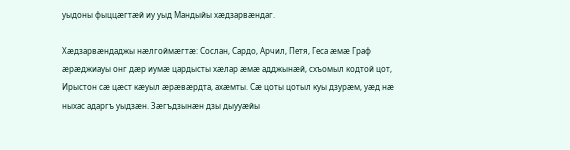уыдоны фыццæгтæй иу уыд Мандыйы хæдзарвæндаг.

Хæдзарвæндаджы нæлгоймæгтæ: Сослан, Сардо, Арчил, Петя, Геса æмæ Граф æрæджиауы онг дæр иумæ цардысты хæлар æмæ адджынæй, схъомыл кодтой цот, Ирыстон сæ цæст кæуыл æрæвæрдта, ахæмты. Сæ цоты цотыл куы дзурæм, уæд нæ ныхас адаргъ уыдзæн. Зæгъдзынæн дзы дыууæйы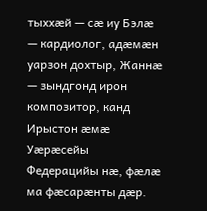тыххæй — сæ иу Бэлæ — кардиолог, адæмæн уарзон дохтыр, Жаннæ — зындгонд ирон композитор, канд Ирыстон æмæ Уæрæсейы Федерацийы нæ, фæлæ ма фæсарæнты дæр.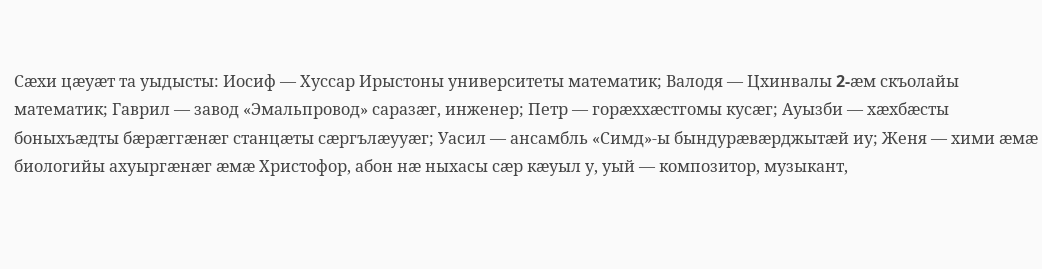Сæхи цæуæт та уыдысты: Иосиф — Хуссар Ирыстоны университеты математик; Валодя — Цхинвалы 2-æм скъолайы математик; Гаврил — завод «Эмальпровод» саразæг, инженер; Петр — горæххæстгомы кусæг; Ауызби — хæхбæсты боныхъæдты бæрæггæнæг станцæты сæргълæууæг; Уасил — ансамбль «Симд»-ы бындурæвæрджытæй иу; Женя — хими æмæ биологийы ахуыргæнæг æмæ Христофор, абон нæ ныхасы сæр кæуыл у, уый — композитор, музыкант,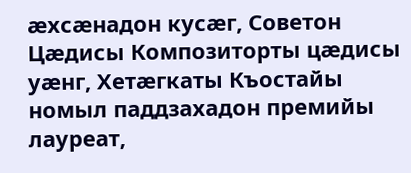æхсæнадон кусæг, Советон Цæдисы Композиторты цæдисы уæнг, Хетæгкаты Къостайы номыл паддзахадон премийы лауреат,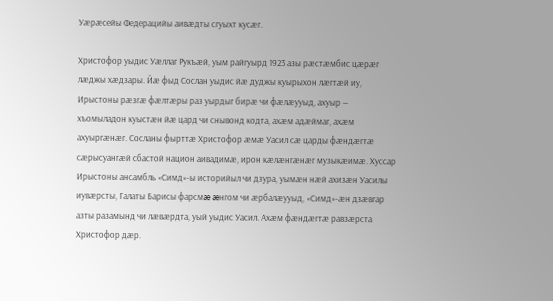Уæрæсейы Федерацийы аивæдты сгуыхт кусæг.

Христофор уыдис Уæллаг Рукъæй, уым райгуырд 1923 азы рæстæмбис цæрæг лæджы хæдзары. Йæ фыд Сослан уыдис йæ дуджы куырыхон лæгтæй иу, Ирыстоны рæзгæ фæлтæры раз уырдыг бирæ чи фæлæууыд, ахуыр — хъомыладон куыстæн йæ цард чи снывонд кодта, ахæм адæймаг, ахæм ахуыргæнæг. Сосланы фырттæ Христофор æмæ Уасил сæ царды фæндæгтæ сæрысуангæй сбастой национ аивадимæ, ирон кæлæнгæнæг музыкæимæ. Хуссар Ирыстоны ансамбль «Симд»-ы историйыл чи дзура, уымæн нæй ахизæн Уасилы иувæрсты, Галаты Барисы фарсмæ æнгом чи æрбалæууыд, «Симд»-æн дзæвгар азты разамынд чи лæвæрдта, уый уыдис Уасил. Ахæм фæндæгтæ равзæрста Христофор дæр.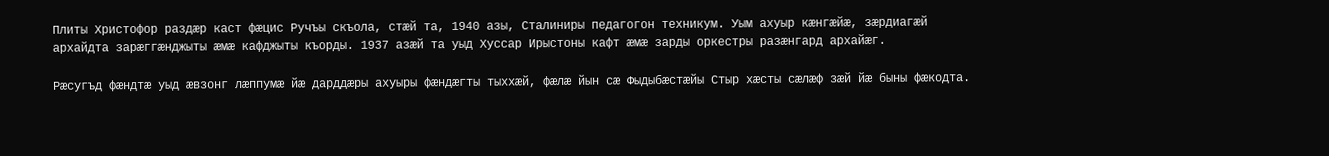Плиты Христофор раздæр каст фæцис Ручъы скъола, стæй та, 1940 азы, Сталиниры педагогон техникум. Уым ахуыр кæнгæйæ, зæрдиагæй архайдта зарæггæнджыты æмæ кафджыты къорды. 1937 азæй та уыд Хуссар Ирыстоны кафт æмæ зарды оркестры разæнгард архайæг.

Рæсугъд фæндтæ уыд æвзонг лæппумæ йæ дарддæры ахуыры фæндæгты тыххæй, фæлæ йын сæ Фыдыбæстæйы Стыр хæсты сæлæф зæй йæ быны фæкодта.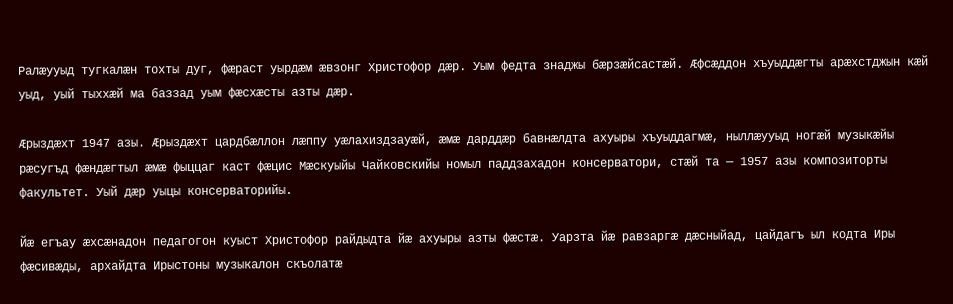Ралæууыд тугкалæн тохты дуг, фæраст уырдæм æвзонг Христофор дæр. Уым федта знаджы бæрзæйсастæй. Æфсæддон хъуыддæгты арæхстджын кæй уыд, уый тыххæй ма баззад уым фæсхæсты азты дæр.

Æрыздæхт 1947 азы. Æрыздæхт цардбæллон лæппу уæлахиздзауæй, æмæ дарддæр бавнæлдта ахуыры хъуыддагмæ, ныллæууыд ногæй музыкæйы рæсугъд фæндæгтыл æмæ фыццаг каст фæцис Мæскуыйы Чайковскийы номыл паддзахадон консерватори, стæй та — 1957 азы композиторты факультет. Уый дæр уыцы консерваторийы.

Йæ егъау æхсæнадон педагогон куыст Христофор райдыдта йæ ахуыры азты фæстæ. Уарзта йæ равзаргæ дæсныйад, цайдагъ ыл кодта Иры фæсивæды, архайдта Ирыстоны музыкалон скъолатæ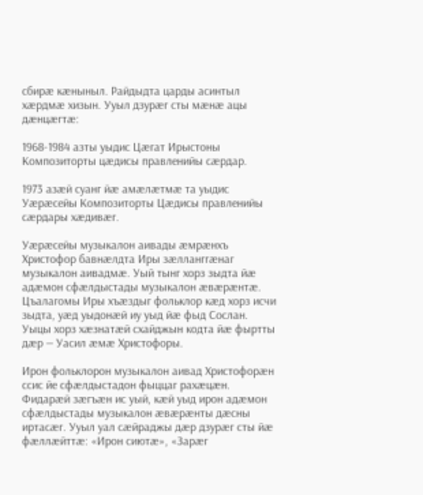сбирæ кæныныл. Райдыдта царды асинтыл хæрдмæ хизын. Ууыл дзурæг сты мæнæ ацы дæнцæгтæ:

1968-1984 азты уыдис Цæгат Ирыстоны Композиторты цæдисы правленийы сæрдар.

1973 азæй суанг йæ амæлæтмæ та уыдис Уæрæсейы Композиторты Цæдисы правленийы сæрдары хæдивæг.

Уæрæсейы музыкалон аивады æмрæнхъ Христофор бавнæлдта Иры зæлланггæнаг музыкалон аивадмæ. Уый тынг хорз зыдта йæ адæмон сфæлдыстады музыкалон æвæрæнтæ. Цъалагомы Иры хъæздыг фольклор кæд хорз исчи зыдта, уæд уыдонæй иу уыд йæ фыд Сослан. Уыцы хорз хæзнатæй схайджын кодта йæ фыртты дæр — Уасил æмæ Христофоры.

Ирон фольклорон музыкалон аивад Христофорæн ссис йе сфæлдыстадон фыццаг рахæцæн. Фидарæй зæгъæн ис уый, кæй уыд ирон адæмон сфæлдыстады музыкалон æвæрæнты дæсны иртасæг. Ууыл уал сæйраджы дæр дзурæг сты йæ фæллæйттæ: «Ирон сиютæ», «Зарæг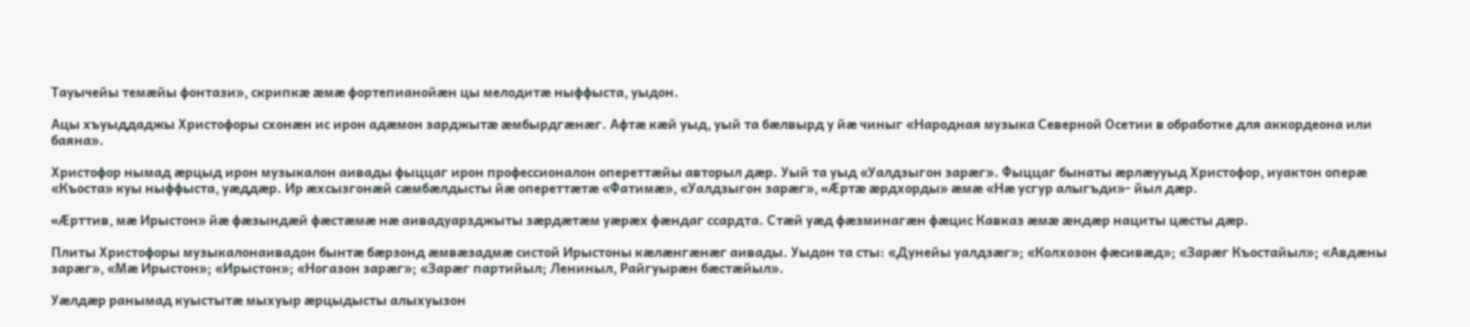Тауычейы темæйы фонтази», скрипкæ æмæ фортепианойæн цы мелодитæ ныффыста, уыдон.

Ацы хъуыддаджы Христофоры схонæн ис ирон адæмон зарджытæ æмбырдгæнæг. Афтæ кæй уыд, уый та бæлвырд у йæ чиныг «Народная музыка Северной Осетии в обработке для аккордеона или баяна».

Христофор нымад æрцыд ирон музыкалон аивады фыццаг ирон профессионалон опереттæйы авторыл дæр. Уый та уыд «Уалдзыгон зарæг». Фыццаг бынаты æрлæууыд Христофор, иуактон оперæ «Къоста» куы ныффыста, уæддæр. Ир æхсызгонæй сæмбæлдысты йæ опереттæтæ «Фатимæ», «Уалдзыгон зарæг», «Æртæ æрдхорды» æмæ «Нæ усгур алыгъди»- йыл дæр.

«Æрттив, мæ Ирыстон» йæ фæзындæй фæстæмæ нæ аивадуарзджыты зæрдæтæм уæрæх фæндаг ссардта. Стæй уæд фæзминагæн фæцис Кавказ æмæ æндæр нациты цæсты дæр.

Плиты Христофоры музыкалонаивадон бынтæ бæрзонд æмвæзадмæ систой Ирыстоны кæлæнгæнæг аивады. Уыдон та сты: «Дунейы уалдзæг»; «Колхозон фæсивæд»; «Зарæг Къостайыл»; «Авдæны зарæг», «Мæ Ирыстон»; «Ирыстон»; «Ногазон зарæг»; «Зарæг партийыл; Лениныл, Райгуырæн бæстæйыл».

Уæлдæр ранымад куыстытæ мыхуыр æрцыдысты алыхуызон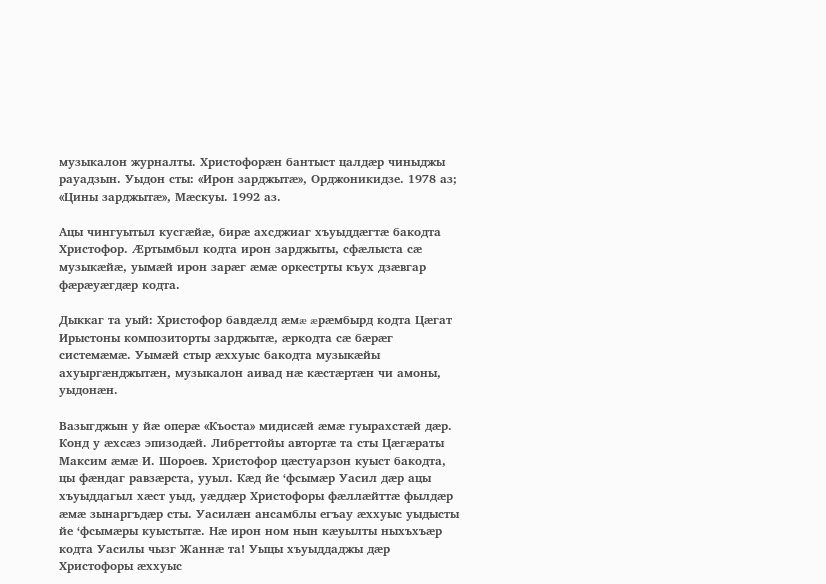музыкалон журналты. Христофорæн бантыст цалдæр чиныджы рауадзын. Уыдон сты: «Ирон зарджытæ», Орджоникидзе. 1978 аз; «Цины зарджытæ», Мæскуы. 1992 аз.

Ацы чингуытыл кусгæйæ, бирæ ахсджиаг хъуыддæгтæ бакодта Христофор. Æртымбыл кодта ирон зарджыты, сфæлыста сæ музыкæйæ, уымæй ирон зарæг æмæ оркестрты къух дзæвгар фæрæуæгдæр кодта.

Дыккаг та уый: Христофор бавдæлд æмæ æрæмбырд кодта Цæгат Ирыстоны композиторты зарджытæ, æркодта сæ бæрæг системæмæ. Уымæй стыр æххуыс бакодта музыкæйы ахуыргæнджытæн, музыкалон аивад нæ кæстæртæн чи амоны, уыдонæн.

Вазыгджын у йæ оперæ «Къоста» мидисæй æмæ гуырахстæй дæр. Конд у æхсæз эпизодæй. Либреттойы автортæ та сты Цæгæраты Максим æмæ И. Шороев. Христофор цæстуарзон куыст бакодта, цы фæндаг равзæрста, ууыл. Кæд йе ‘фсымæр Уасил дæр ацы хъуыддагыл хæст уыд, уæддæр Христофоры фæллæйттæ фылдæр æмæ зынаргъдæр сты. Уасилæн ансамблы егъау æххуыс уыдысты йе ‘фсымæры куыстытæ. Нæ ирон ном нын кæуылты ныхъхъæр кодта Уасилы чызг Жаннæ та! Уыцы хъуыддаджы дæр Христофоры æххуыс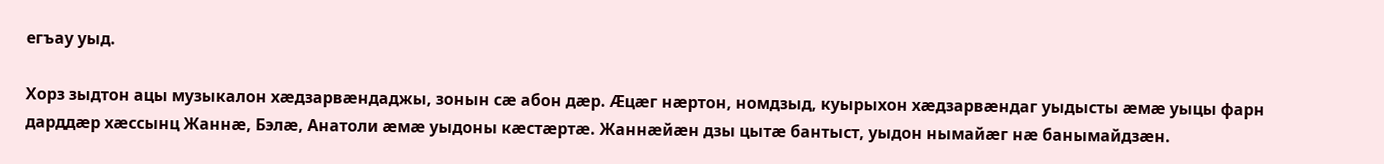егъау уыд.

Хорз зыдтон ацы музыкалон хæдзарвæндаджы, зонын сæ абон дæр. Æцæг нæртон, номдзыд, куырыхон хæдзарвæндаг уыдысты æмæ уыцы фарн дарддæр хæссынц Жаннæ, Бэлæ, Анатоли æмæ уыдоны кæстæртæ. Жаннæйæн дзы цытæ бантыст, уыдон нымайæг нæ банымайдзæн.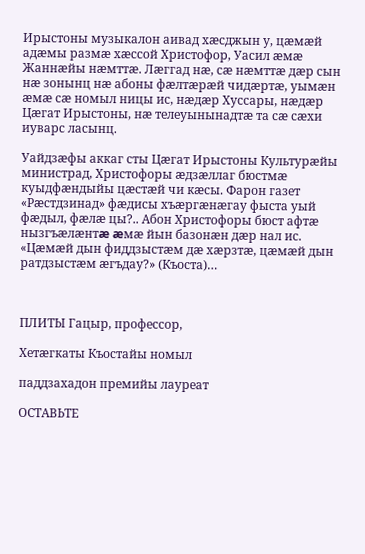Ирыстоны музыкалон аивад хæсджын у, цæмæй адæмы размæ хæссой Христофор, Уасил æмæ Жаннæйы нæмттæ. Лæггад нæ, сæ нæмттæ дæр сын нæ зонынц нæ абоны фæлтæрæй чидæртæ, уымæн æмæ сæ номыл ницы ис, нæдæр Хуссары, нæдæр Цæгат Ирыстоны, нæ телеуынынадтæ та сæ сæхи иуварс ласынц.

Уайдзæфы аккаг сты Цæгат Ирыстоны Культурæйы министрад, Христофоры æдзæллаг бюстмæ куыдфæндыйы цæстæй чи кæсы. Фарон газет «Рæстдзинад» фæдисы хъæргæнæгау фыста уый фæдыл, фæлæ цы?.. Абон Христофоры бюст афтæ нызгъæлæнтæ æмæ йын базонæн дæр нал ис. «Цæмæй дын фиддзыстæм дæ хæрзтæ, цæмæй дын ратдзыстæм æгъдау?» (Къоста)…



ПЛИТЫ Гацыр, профессор,

Хетæгкаты Къостайы номыл

паддзахадон премийы лауреат

ОСТАВЬТЕ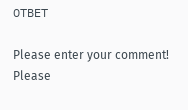ОТВЕТ

Please enter your comment!
Please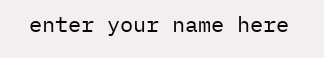enter your name here